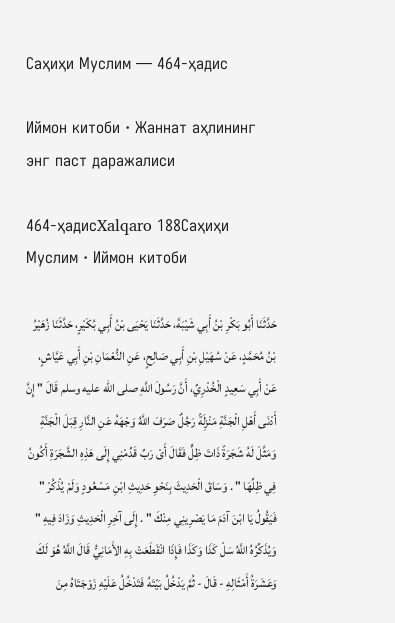Саҳиҳи Муслим — 464-ҳадис

Иймон китоби · Жаннат аҳлининг энг паст даражалиси

464-ҳадисXalqaro 188Саҳиҳи Муслим · Иймон китоби

حَدَّثَنَا أَبُو بَكْرِ بْنُ أَبِي شَيْبَةَ، حَدَّثَنَا يَحْيَى بْنُ أَبِي بُكَيْرٍ، حَدَّثَنَا زُهَيْرُ بْنُ مُحَمَّدٍ، عَنْ سُهَيْلِ بْنِ أَبِي صَالِحٍ، عَنِ النُّعْمَانِ بْنِ أَبِي عَيَّاشٍ، عَنْ أَبِي سَعِيدٍ الْخُدْرِيِّ، أَنَّ رَسُولَ اللَّهِ صلى الله عليه وسلم قَالَ " إِنَّ أَدْنَى أَهْلِ الْجَنَّةِ مَنْزِلَةً رَجُلٌ صَرَفَ اللَّهُ وَجْهَهُ عَنِ النَّارِ قِبَلَ الْجَنَّةِ وَمَثَّلَ لَهُ شَجَرَةً ذَاتَ ظِلٍّ فَقَالَ أَىْ رَبِّ قَدِّمْنِي إِلَى هَذِهِ الشَّجَرَةِ أَكُونُ فِي ظِلِّهَا " . وَسَاقَ الْحَدِيثَ بِنَحْوِ حَدِيثِ ابْنِ مَسْعُودٍ وَلَمْ يُذْكُرْ " فَيَقُولُ يَا ابْنَ آدَمَ مَا يَصْرِينِي مِنْكَ " . إِلَى آخِرِ الْحَدِيثِ وَزَادَ فِيهِ " وَيُذَكِّرُهُ اللَّهُ سَلْ كَذَا وَكَذَا فَإِذَا انْقَطَعَتْ بِهِ الأَمَانِيُّ قَالَ اللَّهُ هُوَ لَكَ وَعَشَرَةُ أَمْثَالِهِ - قَالَ - ثُمَّ يَدْخُلُ بَيْتَهُ فَتَدْخُلُ عَلَيْهِ زَوْجَتَاهُ مِنَ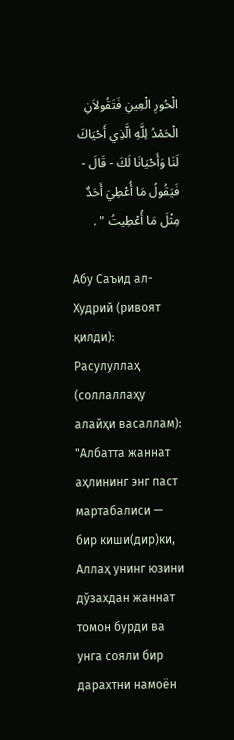الْحُورِ الْعِينِ فَتَقُولاَنِ الْحَمْدُ لِلَّهِ الَّذِي أَحْيَاكَ لَنَا وَأَحْيَانَا لَكَ - قَالَ - فَيَقُولُ مَا أُعْطِيَ أَحَدٌ مِثْلَ مَا أُعْطِيتُ " .

Абу Саъид ал-Худрий (ривоят қилди): Расулуллаҳ (соллаллаҳу алайҳи васаллам): "Албатта жаннат аҳлининг энг паст мартабалиси — бир киши(дир)ки, Аллаҳ унинг юзини дўзахдан жаннат томон бурди ва унга сояли бир дарахтни намоён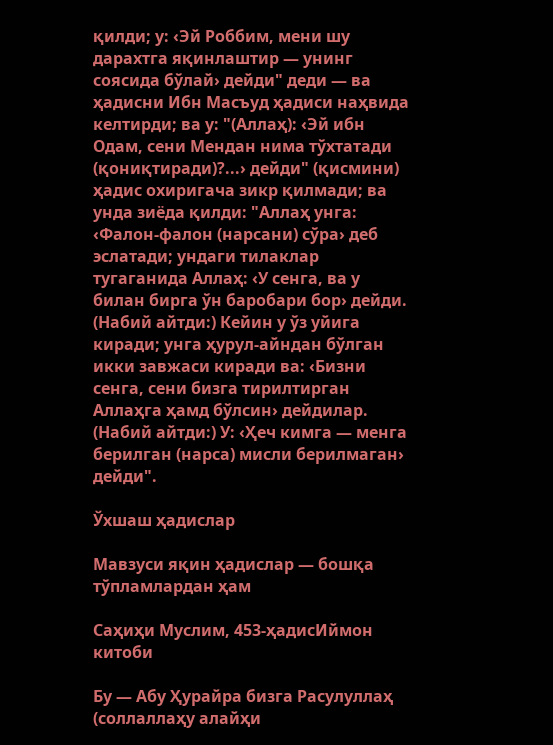қилди; у: ‹Эй Роббим, мени шу дарахтга яқинлаштир — унинг соясида бўлай› дейди" деди — ва ҳадисни Ибн Масъуд ҳадиси наҳвида келтирди; ва у: "(Аллаҳ): ‹Эй ибн Одам, сени Мендан нима тўхтатади (қониқтиради)?...› дейди" (қисмини) ҳадис охиригача зикр қилмади; ва унда зиёда қилди: "Аллаҳ унга: ‹Фалон-фалон (нарсани) сўра› деб эслатади; ундаги тилаклар тугаганида Аллаҳ: ‹У сенга, ва у билан бирга ўн баробари бор› дейди. (Набий айтди:) Кейин у ўз уйига киради; унга ҳурул-айндан бўлган икки завжаси киради ва: ‹Бизни сенга, сени бизга тирилтирган Аллаҳга ҳамд бўлсин› дейдилар. (Набий айтди:) У: ‹Ҳеч кимга — менга берилган (нарса) мисли берилмаган› дейди".

Ўхшаш ҳадислар

Мавзуси яқин ҳадислар — бошқа тўпламлардан ҳам

Саҳиҳи Муслим, 453-ҳадисИймон китоби

Бу — Абу Ҳурайра бизга Расулуллаҳ (соллаллаҳу алайҳи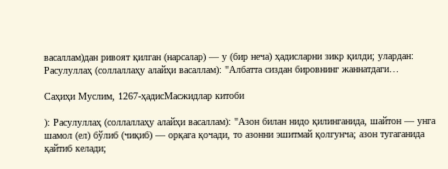васаллам)дан ривоят қилган (нарсалар) — у (бир неча) ҳадисларни зикр қилди; улардан: Расулуллаҳ (соллаллаҳу алайҳи васаллам): "Албатта сиздан бировнинг жаннатдаги…

Саҳиҳи Муслим, 1267-ҳадисМасжидлар китоби

): Расулуллаҳ (соллаллаҳу алайҳи васаллам): "Азон билан нидо қилинганида, шайтон — унга шамол (ел) бўлиб (чиқиб) — орқага қочади, то азонни эшитмай қолгунча; азон тугаганида қайтиб келади;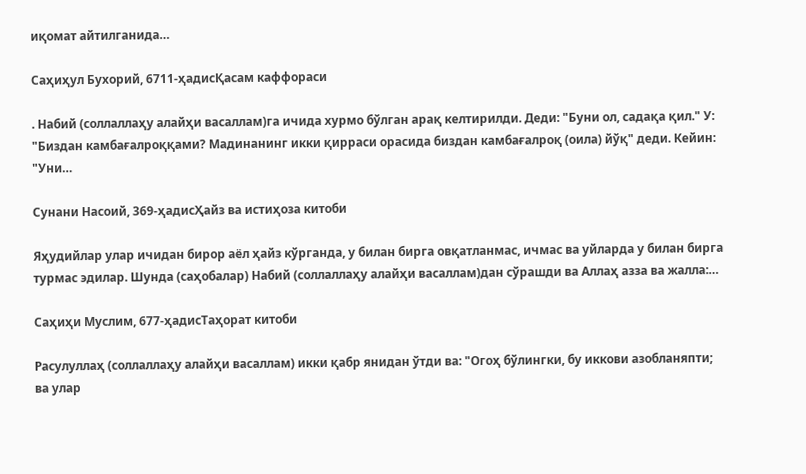иқомат айтилганида…

Саҳиҳул Бухорий, 6711-ҳадисҚасам каффораси

. Набий (соллаллаҳу алайҳи васаллам)га ичида хурмо бўлган арақ келтирилди. Деди: "Буни ол, садақа қил." У: "Биздан камбағалроққами? Мадинанинг икки қирраси орасида биздан камбағалроқ (оила) йўқ" деди. Кейин: "Уни…

Сунани Насоий, 369-ҳадисҲайз ва истиҳоза китоби

Яҳудийлар улар ичидан бирор аёл ҳайз кўрганда, у билан бирга овқатланмас, ичмас ва уйларда у билан бирга турмас эдилар. Шунда (саҳобалар) Набий (соллаллаҳу алайҳи васаллам)дан сўрашди ва Аллаҳ азза ва жалла:…

Саҳиҳи Муслим, 677-ҳадисТаҳорат китоби

Расулуллаҳ (соллаллаҳу алайҳи васаллам) икки қабр янидан ўтди ва: "Огоҳ бўлингки, бу иккови азобланяпти; ва улар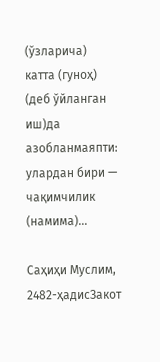(ўзларича) катта (гуноҳ) (деб ўйланган иш)да азобланмаяпти: улардан бири — чақимчилик (намима)…

Саҳиҳи Муслим, 2482-ҳадисЗакот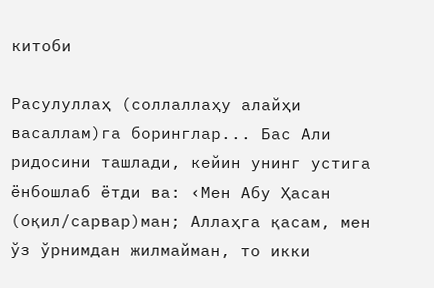китоби

Расулуллаҳ (соллаллаҳу алайҳи васаллам)га боринглар... Бас Али ридосини ташлади, кейин унинг устига ёнбошлаб ётди ва: ‹Мен Абу Ҳасан (оқил/сарвар)ман; Аллаҳга қасам, мен ўз ўрнимдан жилмайман, то икки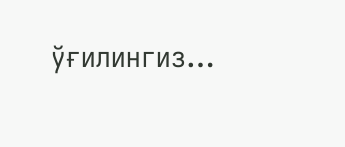ўғилингиз…